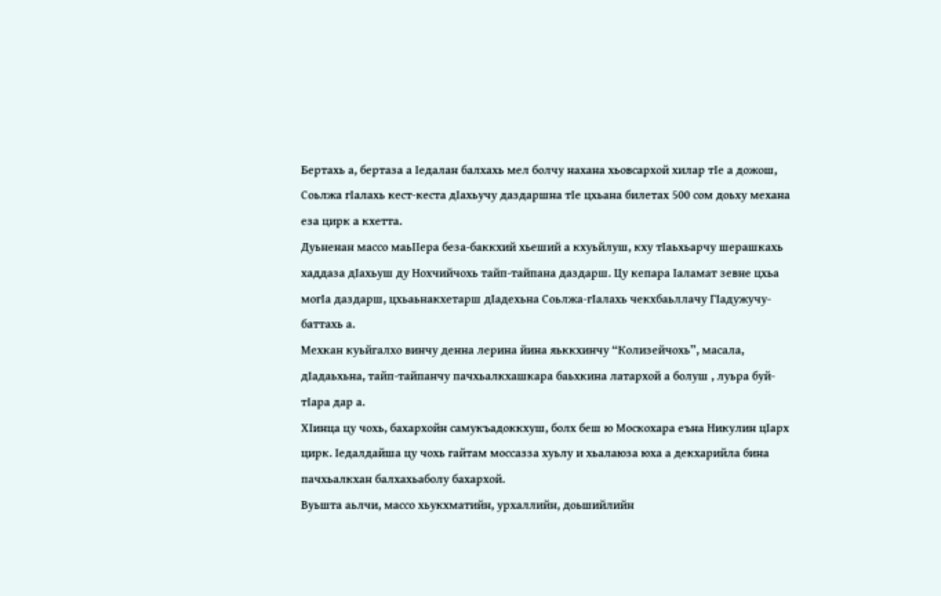Бертахь а, бертаза а Iедалан балхахь мел болчу нахана хьовсархой хилар тIе а дожош, Соьлжа гIалахь кест-кеста дIахьучу даздаршна тIе цхьана билетах 500 сом доьху механа еза цирк а кхетта.
Дуьненан массо маьIIера беза-баккхий хьеший а кхуьйлуш, кху тIаьхьарчу шерашкахь хаддаза дIахьуш ду Нохчийчохь тайп-тайпана даздарш. Цу кепара Iаламат зевне цхьа могIа даздарш, цхьаьнакхетарш дIадехьна Соьлжа-гIалахь чекхбаьллачу ГIадужучу- баттахь а.
Мехкан куьйгалхо винчу денна лерина йина яьккхинчу “Колизейчохь”, масала, дIадаьхьна, тайп-тайпанчу пачхьалкхашкара баьхкина латархой а болуш , луьра буй-тIара дар а.
ХIинца цу чохь, бахархойн самукъадоккхуш, болх беш ю Москохара еъна Никулин цIарх цирк. Iедалдайша цу чохь гайтам моссазза хуьлу и хьалаюза юха а декхарийла бина пачхьалкхан балхахьаболу бахархой.
Вуьшта аьлчи, массо хьукхматийн, урхаллийн, доьшийлийн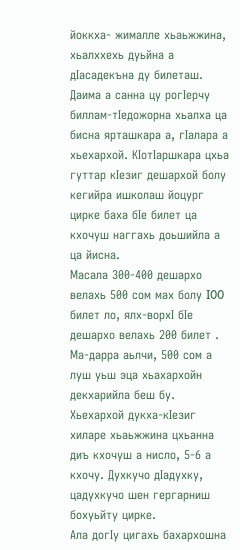йоккха- жималле хьаьжжина, хьалххехь дуьйна а дIасадекъна ду билеташ. Даима а санна цу рогIерчу биллам-тIедожорна хьалха ца бисна ярташкара а, гIалара а хьехархой. КIотIаршкара цхьа гуттар кIезиг дешархой болу кегийра ишколаш йоцург цирке баха бIе билет ца кхочуш наггахь доьшийла а ца йисна.
Масала 300-400 дешархо велахь 500 сом мах болу I00 билет ло, ялх-ворхI бIе дешархо велахь 200 билет . Ма-дарра аьлчи, 500 сом а луш уьш эца хьахархойн декхарийла беш бу. Хьехархой дукха-кIезиг хиларе хьаьжжина цхьанна диъ кхочуш а нисло, 5-6 а кхочу. Духкучо дIадухку, цадухкучо шен гергарниш бохуьйту цирке.
Ала догIу цигахь бахархошна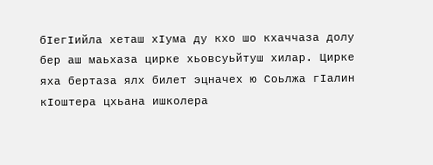бIегIийла хеташ хIума ду кхо шо кхаччаза долу бер аш маьхаза цирке хьовсуьйтуш хилар. Цирке яха бертаза ялх билет эцначех ю Соьлжа гIалин кIоштера цхьана ишколера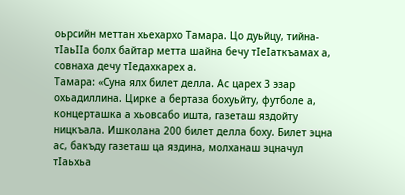оьрсийн меттан хьехархо Тамара. Цо дуьйцу, тийна-тIаьIIа болх байтар метта шайна бечу тIеIаткъамах а, совнаха дечу тIедахкарех а.
Тамара: «Суна ялх билет делла. Ас царех 3 эзар охьадиллина. Цирке а бертаза бохуьйту, футболе а, концерташка а хьовсабо ишта, газеташ яздойту ницкъала. Ишколана 200 билет делла боху. Билет эцна ас, бакъду газеташ ца яздина, молханаш эцначул тIаьхьа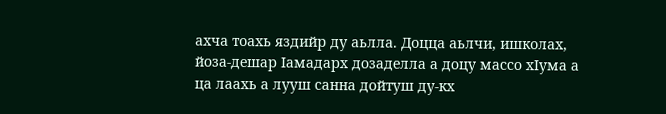ахча тоахь яздийр ду аьлла. Доцца аьлчи, ишколах, йоза-дешар Iамадарх дозаделла а доцу массо хIума а ца лаахь а лууш санна дойтуш ду-кх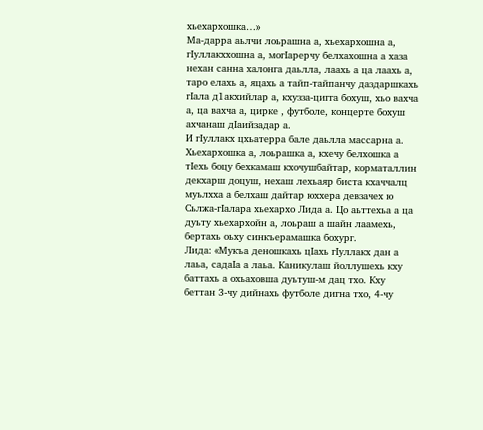хьехархошка…»
Ма-дарра аьлчи лоьрашна а, хьехархошна а, гIуллакххошна а, могIарерчу белхахошна а хаза нехан санна халонга даьлла, лаахь а ца лаахь а, таро елахь а, яцахь а тайп-тайпанчу даздаршкахь гIала д1акхийлар а, кхузза-цигга бохуш, хьо вахча а, ца вахча а, цирке , футболе, концерте бохуш ахчанаш дIаийзадар а.
И гIуллакх цхьатерра бале даьлла массарна а.
Хьехархошка а, лоьрашка а, кхечу белхошка а тIехь боцу бехкамаш кхочушбайтар, корматаллин декхарш доцуш, нехаш лехьаяр биста кхаччалц муьлхха а белхаш дайтар юххера девзачех ю Сьлжа-гIалара хьехархо Лида а. Цо аьттехьа а ца дуьту хьехархойн а, лоьраш а шайн лаамехь, бертахь оьху синкъерамашка бохург.
Лида: «Мукъа деношкахь цIахь гIуллакх дан а лаьа, садаIа а лаьа. Каникулаш йоллушехь кху баттахь а охьаховша дуьтуш-м дац тхо. Кху беттан 3-чу дийнахь футболе дигна тхо, 4-чу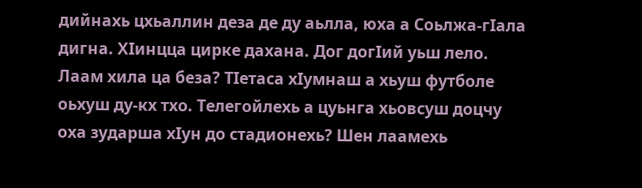дийнахь цхьаллин деза де ду аьлла, юха а Соьлжа-гIала дигна. ХIинцца цирке дахана. Дог догIий уьш лело. Лаам хила ца беза? ТIетаса хIумнаш а хьуш футболе оьхуш ду-кх тхо. Телегойлехь а цуьнга хьовсуш доцчу оха зударша хIун до стадионехь? Шен лаамехь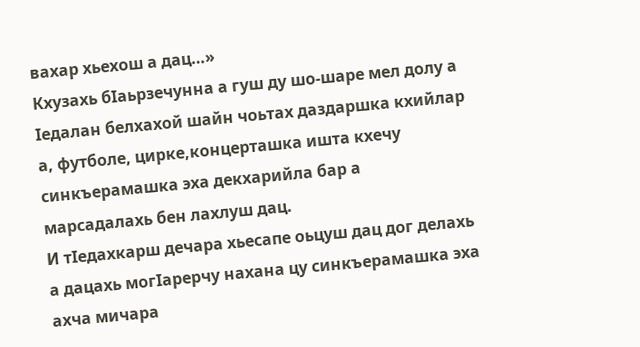вахар хьехош а дац…»
Кхузахь бIаьрзечунна а гуш ду шо-шаре мел долу а Iедалан белхахой шайн чоьтах даздаршка кхийлар а, футболе, цирке,концерташка ишта кхечу синкъерамашка эха декхарийла бар а марсадалахь бен лахлуш дац.
И тIедахкарш дечара хьесапе оьцуш дац дог делахь а дацахь могIарерчу нахана цу синкъерамашка эха ахча мичара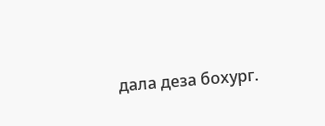дала деза бохург.